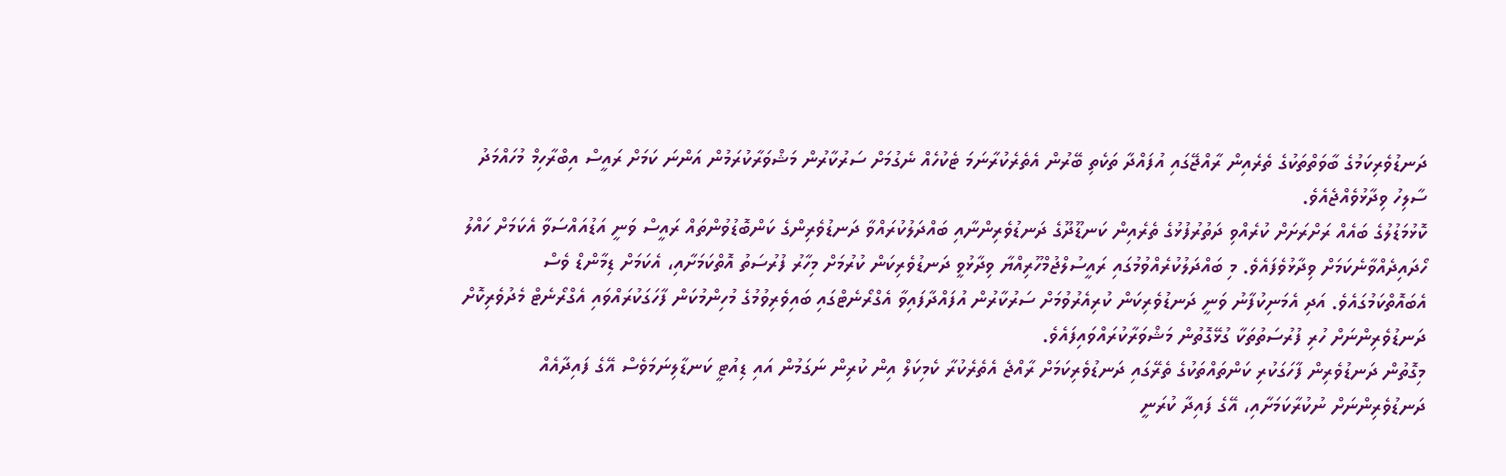ދަނޑުވެރިކަމުގެ ބާވަތްތަކުގެ ތެރެއިން ރާއްޖޭގައި އުފައްދާ ތަކެތި ބޭރުން އެތެރެކުރާނަމަ ޓެކުހެއް ނެގުމަށް ސަރުކާރުން މަޝްވަރާކުރަމުން އަންނަ ކަމަށް ރައީސް އިބްރާހިމް މުހައްމަދު ސާލިހު ވިދާޅުވެއްޖެއެވެ.
ކޮޅުމަޑުލުގެ ބައެއް ރަށްރަށަށް ކުރެއްވި ދަތުރުފުޅުގެ ތެރެއިން ކަނޑޫދޫގެ ދަނޑުވެރިންނާއި ބައްދަލުކުރައްވާ ދަނޑުވެރިންގެ ކަންބޮޑުވުންތައް ރައީސް ވަނީ އަޑުއައްސަވާ އެކަމަށް ހައްލު ހޯދައިދެއްވާނެކަމަށް ވިދާޅުވެފައެވެ. މި ބައްދަލުކުރެއްވުމުގައި ރައީސުލްޖުމްހޫރިއްޔާ ވިދާޅުވީ ދަނޑުވެރިކަން ކުރުމަށް މިހާރު ފުރުސަތު އޮތްކަމަށާއި، އެކަމަށް ޑިމާންޑް ވެސް އެބައޮތްކަމުގައެވެ. އަދި އެމަނިކުފާނު ވަނީ ދަނޑުވެރިކަން ކުރިއެރުވުމަށް ސަރުކާރުން އުފައްދާފައިވާ އެގްރޯނެޓްގައި ބައިވެރިވުމުގެ މުހިންމުކަން ފާހަގަކުރައްވައި އެގްރޯނެޓް މެދުވެރިކޮށް ދަނޑުވެރިންނަށް ހުރި ފުރުސަތުތަކާ ގުޅޭގޮތުން މަޝްވަރާކުރައްވައިފައެވެ.
މިގޮތުން ދަނޑުވެރިން ފާހަގަކުރި ކަންތައްތަކުގެ ތެރޭގައި ދަނޑުވެރިކަމަށް ރާއްޖެ އެތެރެކުރާ ކެމިކަލް އިން ކުރިން ނަގަމުން އައި ޑިއުޓީ ކަނޑާލިނަމަވެސް އޭގެ ފައިދާއެއް ދަނޑުވެރިންނަށް ނުކުރާކަމަށާއި، އޭގެ ފައިދާ ކުރަނީ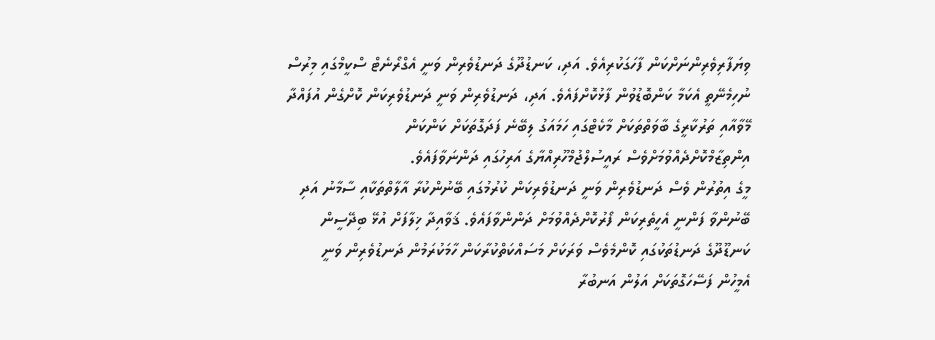ވިޔަފާރިވެރިންނަށްކަން ފާހަގަކުރިއެވެ. އަދި، ކަނޑުދޫގެ ދަނޑުވެރިން ވަނީ އެގްރޯނެޓް ސްކީމްގައި މިރުސް ނުހިމެނޭތީ އެކަމާ ކަންބޮޑުވުން ފާޅުކޮށްފައެވެ. އަދި، ދަނޑުވެރިން ވަނީ ދަނޑުވެރިކަން ކޮށްގެން އުފައްދާ މޭވާއާއި ތަރުކާރީގެ ބާވަތްތަކަށް މާކެޓްގައި ހަމައަގު ލިބޭނެ ފަދަގޮތަކަށް ކަންކަން އިންތިޒާމްކޮށްދެއްވުމަށްވެސް ރައީސުލްޖުމްހޫރިއްޔާގެ އަރިހުގައި ދަންނަވާފައެވެ.
މީގެ އިތުރުން ވެސް ދަނޑުވެރިން ވަނީ ދަނޑުވެރިކަން ކުރުމުގައި ބޭނުންކުރާ އާލާތްތަކާއި ސާމާނު އަދި ބޭނުންވާ ފަންނީ އެހީތެރިކަން ފޯރުކޮށްދެއްވުމަށް ދަންންވާފައެވެ. ޤަވާއިދާ ޚިލާފަށް އުޅޭ ބިދޭސީން ކަނޑޫދޫގެ ދަނޑުތަކުގައި ކޮންމެވެސް ވަރަކަށް މަސައްކަތްކުރާކަން ހާމަކުރަމުން ދަނޑުވެރިން ވަނީ އެމީހުން ފަސޭހަގޮތަކަށް އަލުން އަނބުރާ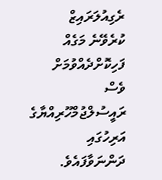ރެގިއުލަރައިޒް ކުރެވޭނެ މަގެއް ފަހިކޮށްދެއްވުމަށް ވެސް ރައީސުލްޖުމްހޫރިއްޔާގެ އަރިހުގައި ދަންނަވާފައެވެ.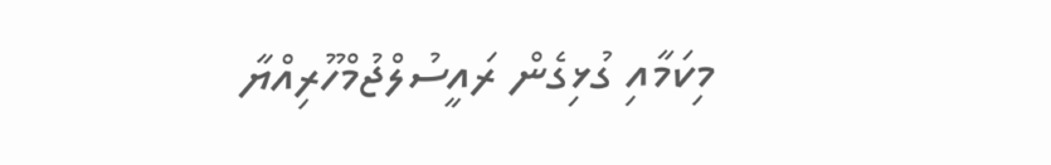މިކަމާއި ގުޅިގެން ރައީސުލްޖުމްހޫރިއްޔާ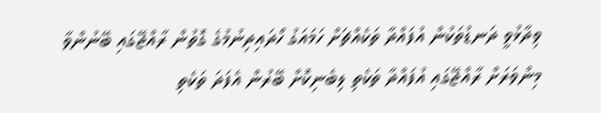ވިދާޅުވީ ދަނޑުތަކުން އުފައްދާ ތަކެއްޗަށް ހަމައަގު ހޯދައިދިނުމުގެ ގޮތުން ރާއްޖޭގައި ބޭނުންވާ މިންވަރަށް ރާއްޖޭގައި އުފައްދާ ތަކެތި ލިބެނިކޮށް ބޭރުން އެފަދަ ތަކެތި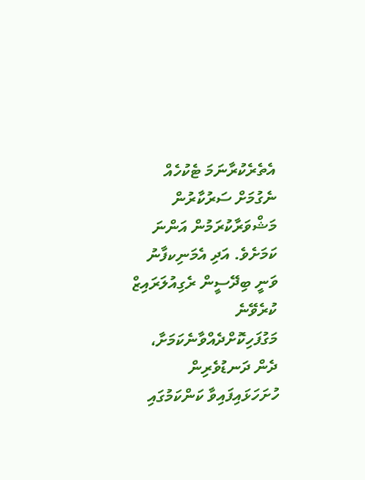އެތެރެކުރާނަމަ ޓެކުހެއް ނެގުމަށް ސަރުކާރުން މަޝްވަރާކުރަމުން އަންނަ ކަމަށެވެ. އަދި އެމަނިކފާނު ވަނީ ބިދޭސީން ރެގިއުލަރައިޒް ކުރެވޭނެ މަގުފަހިކޮށްދެއްވާނެކަމަށާ، ދެން ދަނޑުވެރިން ހުށަހަޅައިފައިވާ ކަންކަމުގައި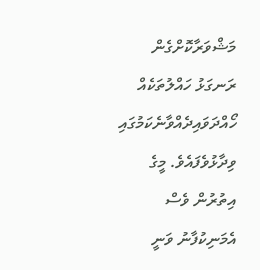މަޝްވަރާކޮށްގެން ރަނގަޅު ހައްލުތަކެއް ހޯއްދަވައިދެއްވާނެކަމުގައި ވިދާޅުވެފައެވެ. މީގެ އިތުރުން ވެސް އެމަނިކުފާނު ވަނީ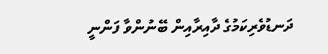ދަނޑުވެރިކަމުގެ ދާއިރާއިން ބޭނުންވާ ފަންނީ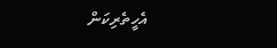އެހީތެރިކަން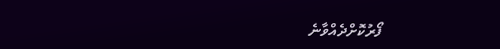ފޯރުކޮށްދެއްވާނެ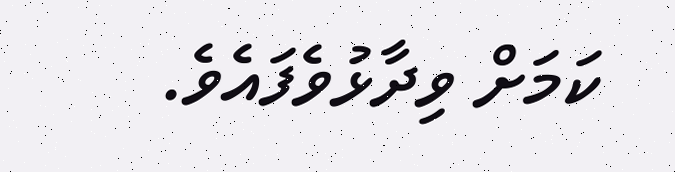ކަމަށް ވިދާޅުވެފައެވެ.